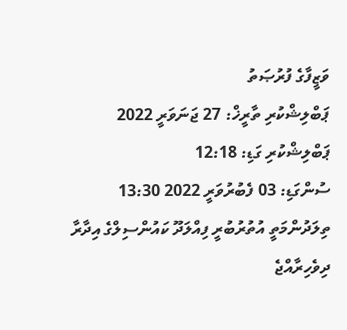ވަޒީފާގެ ފުރުޞަތު
ޕަބްލިޝްކުރި ތާރީޚް: 27 ޖަނަވަރީ 2022
ޕަބްލިޝްކުރި ގަޑި: 12:18
ސުންގަޑި: 03 ފެބުރުވަރީ 2022 13:30
ތިލަދުންމަތީ އުތުރުބުރީ ފިއްލަދޫ ކައުންސިލްގެ އިދާރާ
ދިވެހިރާއްޖެ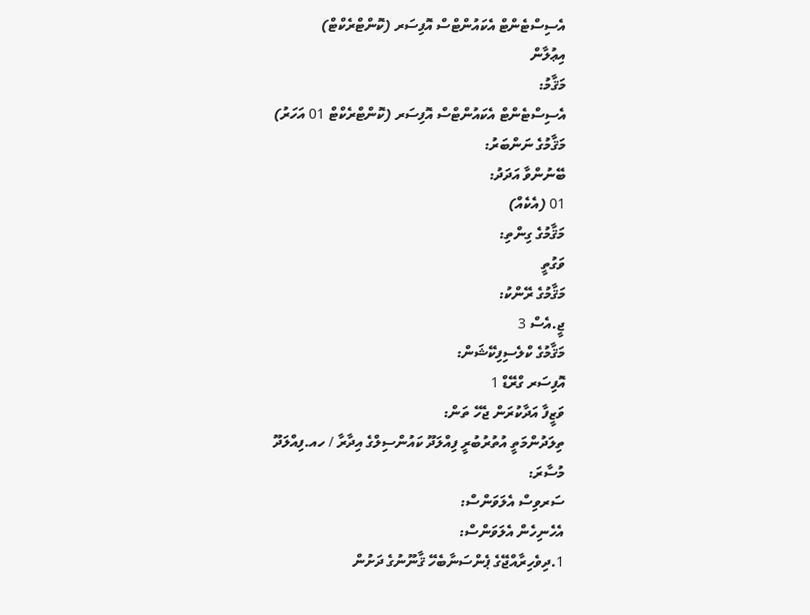އެސިސްޓެންޓް އެކައުންޓްސް އޮފިސަރ (ކޮންޓްރެކްޓް)
އިޢުލާން
މަޤާމު:
އެސިސްޓެންޓް އެކައުންޓްސް އޮފިސަރ (ކޮންޓްރެކްޓް 01 އަހަރު)
މަޤާމުގެ ނަންބަރު:
ބޭނުންވާ އަދަދު:
01 (އެކެއް)
މަޤާމުގެ ގިންތި:
ވަގުތީ
މަޤާމުގެ ރޭންކު:
ޖީ.އެސް 3
މަޤާމުގެ ކްލެސިފިކޭޝަން:
އޮފިސަރ ގްރޭޑް 1
ވަޒީފާ އަދާކުރަން ޖެހޭ ތަން:
ތިލަދުންމަތީ އުތުރުބުރީ ފިއްލަދޫ ކައުންސިލްގެ އިދާރާ / ހއ.ފިއްލަދޫ
މުސާރަ:
ސަރވިސް އެލަވަންސް:
އެހެނިހެން އެލަވަންސް:
1.ދިވެހިރާއްޖޭގެ ޕެންސަނާބެހޭ ޤާނޫނުގެ ދަށުން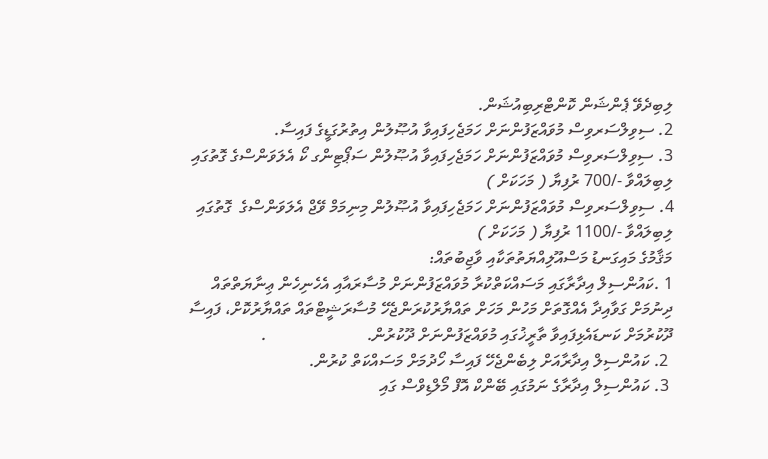ލިބިދެވޭ ޕެންޝަން ކޮންޓްރިބިއުޝަން.
2. ސިވިލްސަރވިސް މުވައްޒަފުންނަށް ހަމަޖެހިފައިވާ އުޞޫލުން އިތުރުގަޑީގެ ފައިސާ.
3. ސިވިލްސަރވިސް މުވައްޒަފުންނަށް ހަމަޖެހިފައިވާ އުޞޫލުން ސަޕޯޓިންގ ކޯ އެލަވަންސްގެ ގޮތުގައި  ލިބިލައްވާ -/700 ރުފިޔާ ( މަހަކަށް )
4. ސިވިލްސަރވިސް މުވައްޒަފުންނަށް ހަމަޖެހިފައިވާ އުޞޫލުން މިނިމަމް ވޭޖް އެލަވަންސްގެ  ގޮތުގައި  ލިބިލައްވާ -/1100 ރުފިޔާ ( މަހަކަށް )
މަޤާމުގެ މައިގަނޑު މަސްއޫލިއްޔަތުތަކާއި ވާޖިބުތައް:
1 .ކައުންސިލް އިދާރާގައި މަސައްކަތްކުރާ މުވައްޒަފުންނަށް މުސާރައާއި އެހެނިހެން ޢިނާޔަތްތައް ދިނުމަށް ގަވާއިދާ އެއްގޮތަށް މަހުން މަހަށް ތައްޔާރުކުރަންޖެހޭ މުސާރަޝީޓްތައް ތައްޔާރުކޮށް، ފައިސާ ދޫކުރުމަށް ކަނޑައެޅިފައިވާ ތާރީޚުގައި މުވައްޒަފުންނަށް ދޫކުރުން.                        .
 2. ކައުންސިލް އިދާރާއަށް ލިބެންޖެހޭ ފައިސާ ހޯދުމަށް މަސައްކަތް ކުރުން.
 3. ކައުންސިލް އިދާރާގެ ނަމުގައި ބޭންކް އޮފް މޯލްޑިވްސް ގައި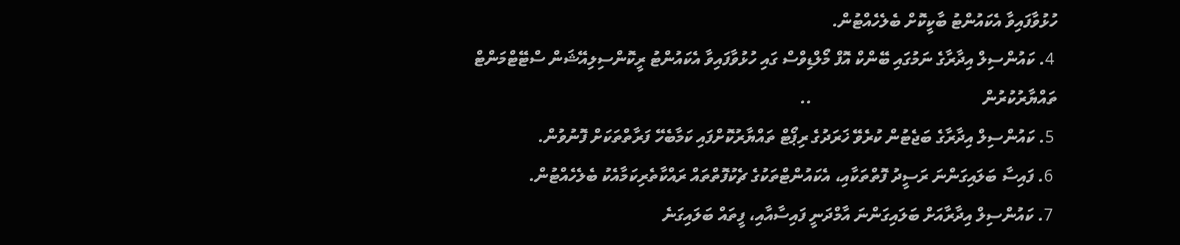ހުޅުވާފައިވާ އެކައުންޓު ބާކީކޮށް ބެލެހެއްޓުން.
 4. ކައުންސިލް އިދާރާގެ ނަމުގައި ބޭންކް އޮފް މޯލްޑިވްސް ގައި ހުޅުވާފައިވާ އެކައުންޓު ރީކޮންސިލިއޭޝަން ސްޓޭޓްމަންޓް ތައްޔާރުކުރުން                                         ..
 5. ކައުންސިލް އިދާރާގެ ބަޖެޓުން ކުރެވޭ ޚަރަދުގެ ރިޕޯޓް ތައްޔާރުކޮށްފައި ކަމާބެހޭ ފަރާތްތަކަށް ފޮނުވުން.
 6. ފައިސާ ބަލައިގަންނަ ރަސީދު ފޮތްތަކާއި، އެކައުންޓްތަކުގެ ޗެކުފޮތްތައް ރައްކާތެރިކަމާއެކު ބެލެހެއްޓުން.
 7. ކައުންސިލް އިދާރާއަށް ބަލައިގަންނަ އާމްދަނީ ފައިސާއާއި، ފީތައް ބަލައިގަނެ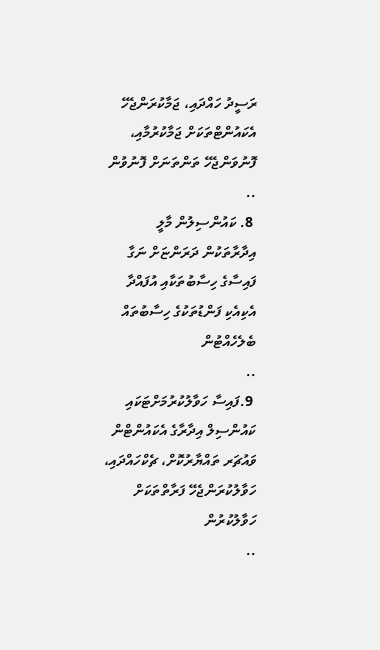ރަސީދު ހައްދައި، ޖަމާކުރަންޖެހޭ އެކައުންޓްތަކަށް ޖަމާކުރުމާއި، ފޮނުވަންޖެހޭ ތަންތަނަށް ފޮނުވުން                                   ..
 8. ކައުންސިލުން މާލީ އިދާރާތަކުން ދަރަންޏަށް ނަގާ ފައިސާގެ ހިސާބުތަކާއި އުފައްދާ އެކިއެކި ފަންޑުތަކުގެ ހިސާބުތައް ބެލެހެއްޓުން                                             ..
 9.ފައިސާ ހަވާލުކުރުމަށްޓަކައި ކައުންސިލް އިދާރާގެ އެކައުންޓްން ވައުޗަރ ތައްޔާރުކޮށް، ޗެކްހައްދައި، ހަވާލުކުރަންޖެހޭ ފަރާތްތަކަށް ހަވާލުކުރުން                                   ..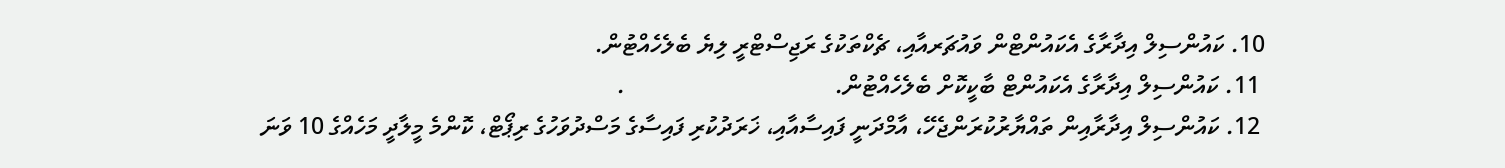10. ކައުންސިލް އިދާރާގެ އެކައުންޓްން ވައުޗަރއާއި، ޗެކްތަކުގެ ރަޖިސްޓްރީ ލިޔެ ބެލެހެއްޓުން.
 11. ކައުންސިލް އިދާރާގެ އެކައުންޓް ބާކީކޮށް ބެލެހެއްޓުން.                                   .
 12. ކައުންސިލް އިދާރާއިން ތައްޔާރުކުރަންޖެހޭ، އާމްދަނީ ފައިސާއާއި، ޚަރަދުކުރި ފައިސާގެ މަސްދުވަހުގެ ރިޕޯޓް، ކޮންމެ މީލާދީ މަހެއްގެ 10 ވަނަ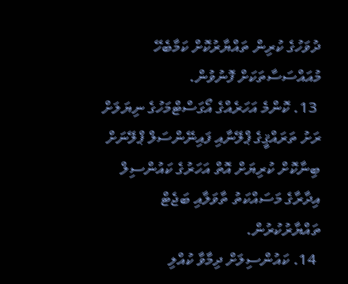ދުވަހުގެ ކުރިން ތައްޔާރުކޮށް ކަމާބެހޭ މުއައްސަސާތަކަށް ފޮނުވުން.
 13. ކޮންމެ އަހަރެއްގެ އޯގަސްޓްމަހުގެ ނިޔަލަށް ރަށު ތަރައްޤީގެ ޕްލޭނާއި ފައިނޭންސަލް ޕްލޭނަށް ބިނާކޮށް ކުރިޔަށް އޮތް އަހަރުގެ ކައުންސިލް އިދާރާގެ މަސައްކަތު ތާވަލާއި ބަޖެޓް ތައްޔާރުކުރުން.
 14. ކައުންސިލަށް ދިމާވާ ކުއްލި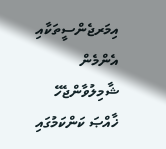އިމަރޖެންސީތަކާއި އެންމެން ޝާމިލުވާންޖެހޭ ޚާއްޞަ ކަންކަމުގައި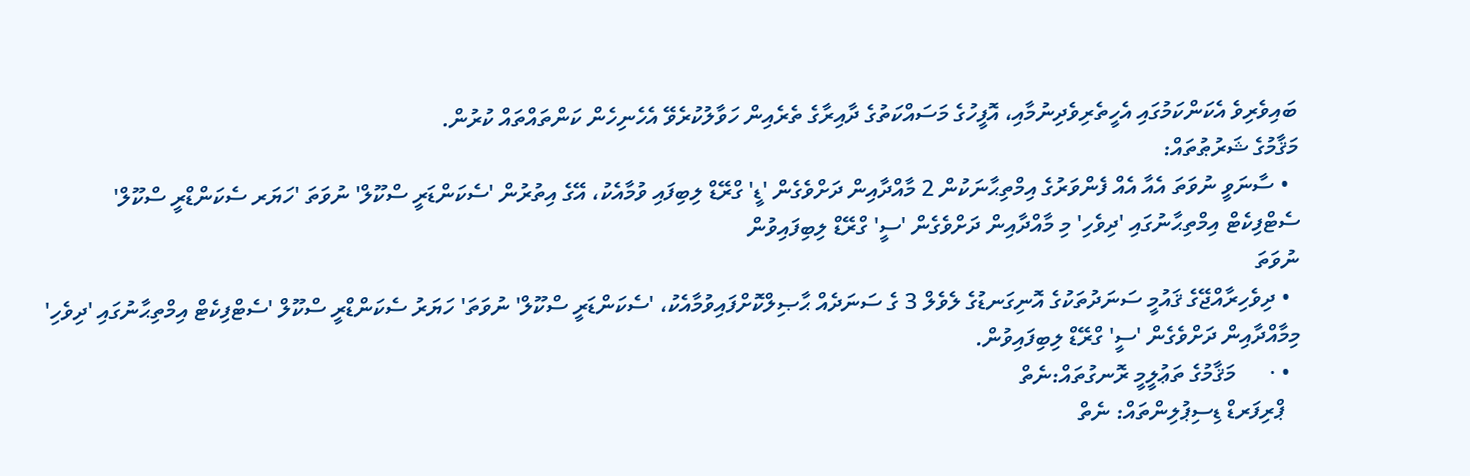ބައިވެރިވެ އެކަންކަމުގައި އެހީތެރިވެދިނުމާއި، އޮފީހުގެ މަސައްކަތުގެ ދާއިރާގެ ތެރެއިން ހަވާލުކުރެވޭ އެހެނިހެން ކަންތައްތައް ކުރުން.
މަޤާމުގެ ޝަރުޠުތައް:
  • ސާނަވީ ނުވަތަ އެއާ އެއް ފެންވަރުގެ އިމްތިޙާނަކުން 2 މާއްދާއިން ދަށްވެގެން 'ޑީ' ގްރޭޑް ލިބިފައި ވުމާއެކު، އޭގެ އިތުރުން 'ސެކަންޑަރީ ސްކޫލް' ނުވަތަ 'ހަޔަރ ސެކަންޑްރީ ސްކޫލް' ސެޓްފިކެޓް އިމްތިޙާނުގައި 'ދިވެހި' މި މާއްދާއިން ދަށްވެގެން 'ސީ' ގްރޭޑް ލިބިފައިވުން
ނުވަތަ
  • ދިވެހިރާއްޖޭގެ ޤައުމީ ސަނަދުތަކުގެ އޮނިގަނޑުގެ ލެވެލް 3 ގެ ސަނަދެއް ޙާޞިލްކޮށްފައިވުމާއެކު، 'ސެކަންޑަރީ ސްކޫލް' ނުވަތަ' ހަޔަރު ސެކަންޑްރީ ސްކޫލް 'ސެޓްފިކެޓް އިމްތިޙާނުގައި 'ދިވެހި' މިމާއްދާއިން ދަށްވެގެން 'ސީ' ގްރޭޑް ލިބިފައިވުން.
  • ·      މަޤާމުގެ ތަޢުލީމީ ރޮނގުތައް:ނެތް
   ޕްރިފަރޑް ޑިސިޕުލިންތައް: ނެތް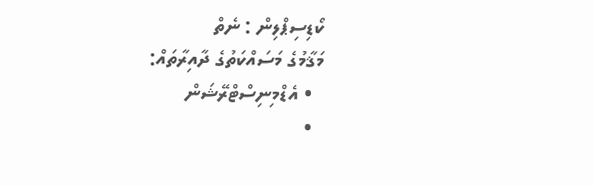ކޯޑިސިޕްލިން : ނެތް
މަޤާމުގެ މަސައްކަތުގެ ދާއިރާތައް:
  • އެޑްމިނިސްޓްރޭޝަން
  •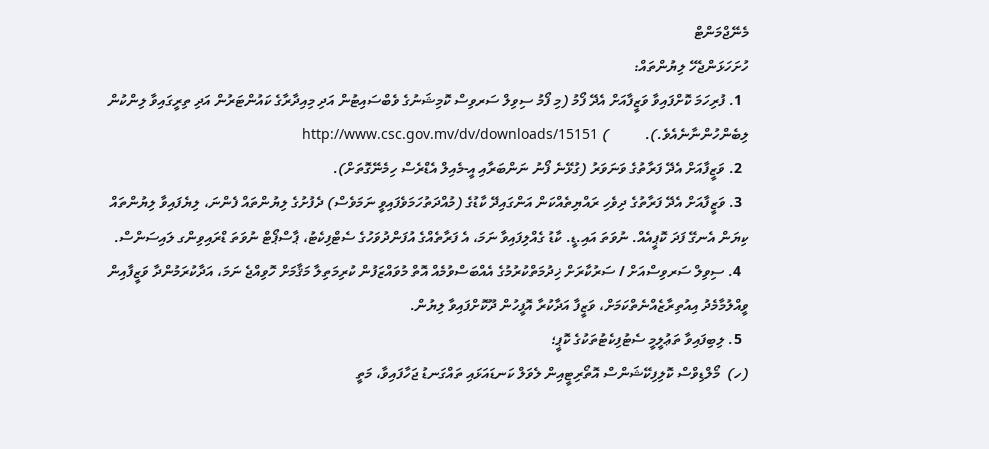މެނޭޖްމަންޓް
ހުށަހަޅަންޖެހޭ ލިޔުންތައް:
  1. ފުރިހަމަ ކޮށްފައިވާ ވަޒީފާއަށް އެދޭ ފޯމު (މި ފޯމު ސިވިލް ސަރވިސް ކޮމިޝަނުގެ ވެބްސައިޓުން އަދި މިއިދާރާގެ ކައުންޓަރުން އަދި ތިރީގައިވާ ލިންކުން ލިބެންހުންނާނެއެވެ.).          ) http://www.csc.gov.mv/dv/downloads/15151
  2. ވަޒީފާއަށް އެދޭ ފަރާތުގެ ވަނަވަރު (ގުޅޭނެ ފޯނު ނަންބަރާއި އީ-މެއިލް އެޑްރެސް ހިމެނޭގޮތަށް).
  3. ވަޒީފާއަށް އެދޭ ފަރާތުގެ ދިވެހި ރައްޔިތެއްކަން އަންގައިދޭ ކާޑުގެ (މުއްދަތުހަމަވެފައިވީ ނަމަވެސް) ދެފުށުގެ ލިޔުންތައް ފެންނަ، ލިޔެފައިވާ ލިޔުންތައް ކިޔަން އެނގޭ ފަދަ ކޮޕީއެއް. ނުވަތަ އައި.ޑީ. ކާޑު ގެއްލިފައިވާ ނަމަ، އެ ފަރާތެއްގެ އުފަންދުވަހުގެ ސެޓްފިކެޓު، ޕާސްޕޯޓް ނުވަތަ ޑްރައިވިންގ ލައިސަންސް.
  4. ސިވިލް ސަރވިސްއަށް / ސަރުކާރަށް ޚިދުމަތްކުރުމުގެ އެއްބަސްވުމެއް އޮތް މުވައްޒަފުން ކުރިމަތިލާ މަޤާމަށް ހޮވިއްޖެ ނަމަ، އަދާކުރަމުންދާ ވަޒީފާއިން ވީއްލުމާމެދު އިއުތިރާޒެއްނެތްކަމަށް، ވަޒީފާ އަދާކުރާ އޮފީހުން ދޫކޮށްފައިވާ ލިޔުން.
  5. ލިބިފައިވާ ތަޢުލީމީ ސެޓުފިކެޓުތަކުގެ ކޮޕީ؛
(ހ)  މޯލްޑިވްސް ކޮލިފިކޭޝަންސް އޮތޯރިޓީއިން ލެވަލް ކަނޑައަޅައި ތައްގަނޑު ޖަހާފައިވާ، މަތީ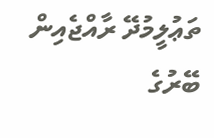ތަޢުލީމުދޭ ރާއްޖެއިން ބޭރުގެ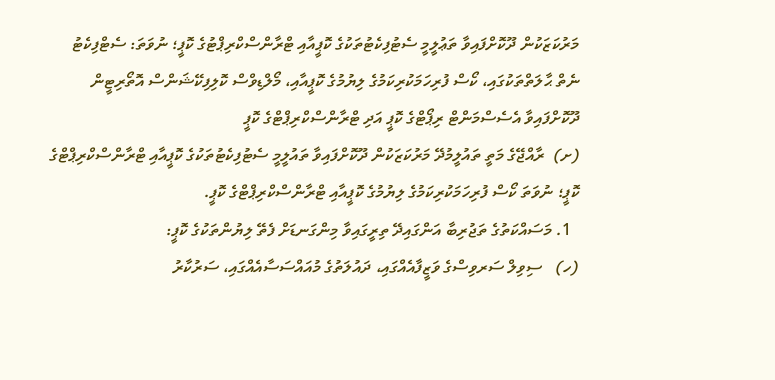މަރުކަޒަކުން ދޫކޮށްފައިވާ ތަޢުލީމީ ސެޓުފިކެޓުތަކުގެ ކޮޕީއާއި ޓްރާންސްކްރިޕްޓުގެ ކޮޕީ؛ ނުވަތަ: ސެޓްފިކެޓު ނެތް ޙާލަތްތަކުގައި، ކޯސް ފުރިހަމަކުރިކަމުގެ ލިޔުމުގެ ކޮޕީއާއި، މޯލްޑިވްސް ކޮލިފިކޭޝަންސް އޮތޯރިޓީން ދޫކޮށްފައިވާ އެސެސްމަންޓް ރިޕޯޓްގެ ކޮޕީ އަދި ޓްރާންސްކްރިޕްޓްގެ ކޮޕީ
(ށ)  ރާއްޖޭގެ މަތީ ތައުލީމުދޭ މަރުކަޒަކުން ދޫކޮށްފައިވާ ތައުލީމީ ސެޓުފިކެޓުތަކުގެ ކޮޕީއާއި ޓްރާންސްކްރިޕްޓްގެ ކޮޕީ؛ ނުވަތަ ކޯސް ފުރިހަމަކުރިކަމުގެ ލިޔުމުގެ ކޮޕީއާއި ޓްރާންސްކްރިޕްޓްގެ ކޮޕީ.
  1. މަސައްކަތުގެ ތަޖުރިބާ އަންގައިދޭ ތިރީގައިވާ މިންގަނޑަށް ފެތޭ ލިޔުންތަކުގެ ކޮޕީ:
(ހ)   ސިވިލް ސަރވިސްގެ ވަޒީފާއެއްގައި، ދައުލަތުގެ މުއައްސަސާއެއްގައި، ސަރުކާރު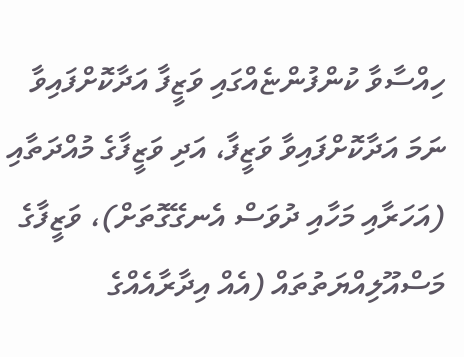ހިއްސާވާ ކުންފުންޏެއްގައި ވަޒީފާ އަދާކޮށްފައިވާ ނަމަ އަދާކޮށްފައިވާ ވަޒީފާ، އަދި ވަޒީފާގެ މުއްދަތާއި (އަހަރާއި މަހާއި ދުވަސް އެނގޭގޮތަށް)، ވަޒީފާގެ މަސްއޫލިއްޔަތުތައް (އެއް އިދާރާއެއްގެ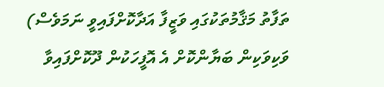ތަފާތު މަޤާމުތަކުގައި ވަޒީފާ އަދާކޮށްފައިވީ ނަމަވެސް) ވަކިވަކިން ބަޔާންކޮށް އެ އޮފީހަކުން ދޫކޮށްފައިވާ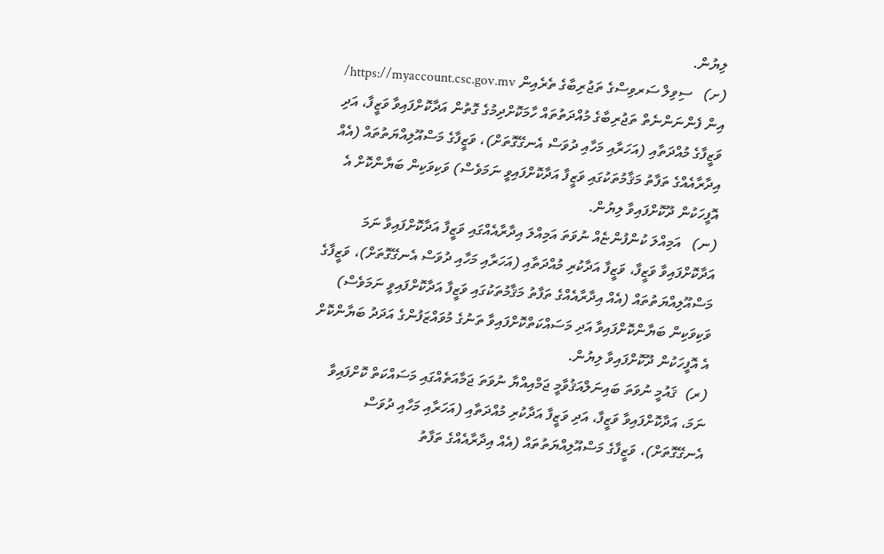ލިޔުން.
(ށ)   ސިވިލް ސަރވިސްގެ ތަޖުރިބާގެ ތެރެއިން https://myaccount.csc.gov.mv/ އިން ފެންނަންނެތް ތަޖުރިބާގެ މުއްދަތުތައް ހާމަކޮށްދިމުގެ ގޮތުން އަދާކޮށްފައިވާ ވަޒީފާ، އަދި ވަޒީފާގެ މުއްދަތާއި (އަހަރާއި މަހާއި ދުވަސް އެނގޭގޮތަށް)، ވަޒީފާގެ މަސްއޫލިއްޔަތުތައް (އެއް އިދާރާއެއްގެ ތަފާތު މަޤާމުތަކުގައި ވަޒީފާ އަދާކޮށްފައިވީ ނަމަވެސް) ވަކިވަކިން ބަޔާންކޮށް އެ އޮފީހަކުން ދޫކޮށްފައިވާ ލިޔުން.
(ނ)   އަމިއްލަ ކުންފުންޏެއް ނުވަތަ އަމިއްލަ އިދާރާއެއްގައި ވަޒީފާ އަދާކޮށްފައިވާ ނަމަ އަދާކޮށްފައިވާ ވަޒީފާ، ވަޒީފާ އަދާކުރި މުއްދަތާއި (އަހަރާއި މަހާއި ދުވަސް އެނގޭގޮތަށް)، ވަޒީފާގެ މަސްއޫލިއްޔަތުތައް (އެއް އިދާރާއެއްގެ ތަފާތު މަޤާމުތަކުގައި ވަޒީފާ އަދާކޮށްފައިވީ ނަމަވެސް) ވަކިވަކިން ބަޔާންކޮށްފައިވާ އަދި މަސައްކަތްކޮށްފައިވާ ތަނުގެ މުވައްޒަފުންގެ އަދަދު ބަޔާންކޮށް އެ އޮފީހަކުން ދޫކޮށްފައިވާ ލިޔުން.
(ރ)  ޤައުމީ ނުވަތަ ބައިނަލްއަޤުވާމީ ޖަމްއިއްޔާ ނުވަތަ ޖަމާއަތެއްގައި މަސައްކަތް ކޮށްފައިވާ ނަމަ، އަދާކޮށްފައިވާ ވަޒީފާ، އަދި ވަޒީފާ އަދާކުރި މުއްދަތާއި (އަހަރާއި މަހާއި ދުވަސް އެނގޭގޮތަށް)، ވަޒީފާގެ މަސްއޫލިއްޔަތުތައް (އެއް އިދާރާއެއްގެ ތަފާތު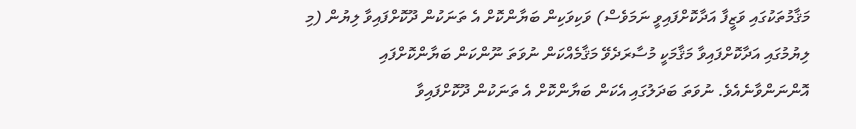މަޤާމުތަކުގައި ވަޒީފާ އަދާކޮށްފައިވީ ނަމަވެސް) ވަކިވަކިން ބަޔާންކޮށް އެ ތަނަކުން ދޫކޮށްފައިވާ ލިޔުން (މި ލިޔުމުގައި އަދާކޮށްފައިވާ މަޤާމަކީ މުސާރަދެވޭ މަޤާމެއްކަން ނުވަތަ ނޫންކަން ބަޔާންކޮށްފައި އޮންނަންވާނެއެވެ. ނުވަތަ ބަދަލުގައި އެކަން ބަޔާންކޮށް އެ ތަނަކުން ދޫކޮށްފައިވާ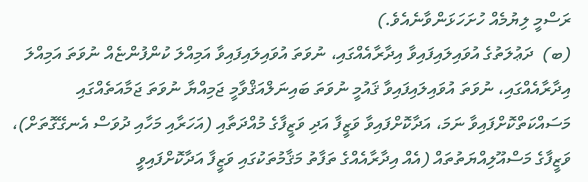ރަސްމީ ލިޔުމެއް ހުށަހަޅަންވާނެއެވެ.)
(ބ)  ދަޢުލަތުގެ އުވައިލައިފައިވާ އިދާރާއެއްގައި، ނުވަތަ އުވައިލައިފައިވާ އަމިއްލަ ކުންފުންޏެއް ނުވަތަ އަމިއްލަ އިދާރާއެއްގައި، ނުވަތަ އުވައިލައިފައިވާ ޤައުމީ ނުވަތަ ބައިނަލްއަޤްވާމީ ޖަމިއްޔާ ނުވަތަ ޖަމާއަތެއްގައި މަސައްކަތްކޮށްފައިވާ ނަމަ، އަދާކޮށްފައިވާ ވަޒީފާ އަދި ވަޒީފާގެ މުއްދަތާއި (އަހަރާއި މަހާއި ދުވަސް އެނގޭގޮތަށް)، ވަޒީފާގެ މަސްއޫލިއްޔަތުތައް (އެއް އިދާރާއެއްގެ ތަފާތު މަޤާމުތަކުގައި ވަޒީފާ އަދާކޮށްފައިވީ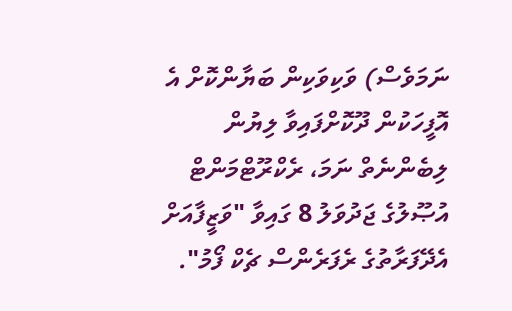ނަމަވެސް) ވަކިވަކިން ބަޔާންކޮށް އެ އޮފީހަކުން ދޫކޮށްފައިވާ ލިޔުން ލިބެންނެތް ނަމަ، ރެކްރޫޓްމަންޓް އުޞޫލުގެ ޖަދުވަލު 8 ގައިވާ "ވަޒީފާއަށް އެދޭފަރާތުގެ ރެފަރެންސް ޗެކް ފޯމު".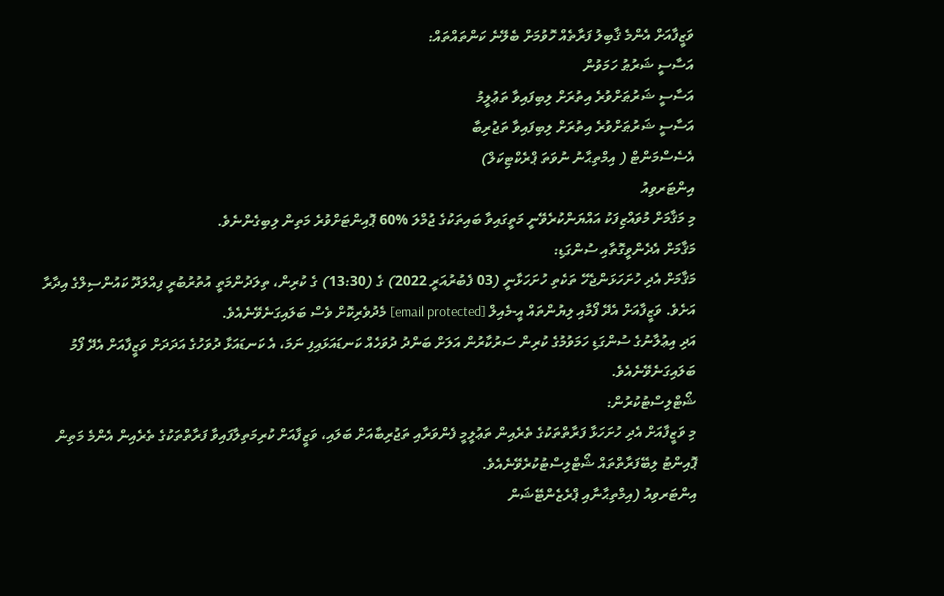ވަޒީފާއަށް އެންމެ ޤާބިލު ފަރާތެއް ހޮވުމަށް ބެލޭނެ ކަންތައްތައް:
އަސާސީ ޝަރުޠު ހަމަވުން
އަސާސީ ޝަރުޠަށްވުރެ އިތުރަށް ލިބިފައިވާ ތަޢުލީމު
އަސާސީ ޝަރުޠަށްވުރެ އިތުރަށް ލިބިފައިވާ ތަޖުރިބާ
އެސެސްމަންޓް ( އިމްތިޙާނު ނުވަތަ ޕްރެކްޓިކަލް)
އިންޓަރވިއު
މި މަޤާމަށް މުވައްޒިފަކު އައްޔަންކުރެވޭނީ މަތީގައިވާ ބައިތަކުގެ ޖުމްލަ %60 ޕޮއިންޓަށްވުރެ މަތިން ލިބިގެންނެވެ.
މަޤާމަށް އެދެންވީގޮތާއި ސުންގަޑި:
މަޤާމަށް އެދި ހުށަހަޅަންޖެހޭ ތަކެތި ހުށަހަޅާނީ (03 ފެބުރުއަރީ 2022) ގެ (13:30) ގެ ކުރިން، ތިލަދުންމަތީ އުތުރުބުރީ ފިއްލަދޫ ކައުންސިލްގެ އިދާރާ އަށެވެ. ވަޒީފާއަށް އެދޭ ފޯމާއި ލިޔުންތައް އީ-މެއިލް [email protected] މެދުވެރިކޮށް ވެސް ބަލައިގަނެވޭނެއެވެ.
އަދި އިޢުލާނުގެ ސުންގަޑި ހަމަވުމުގެ ކުރިން ސަރުކާރުން އަލަށް ބަންދު ދުވަހެއް ކަނޑައަޅައިފި ނަމަ، އެ ކަނޑައަޅާ ދުވަހުގެ އަދަދަށް ވަޒީފާއަށް އެދޭ ފޯމު ބަލައިގަނެވޭނެއެވެ.
ޝޯޓްލިސްޓުކުރުން:
މި ވަޒީފާއަށް އެދި ހުށަހަޅާ ފަރާތްތަކުގެ ތެރެއިން ތަޢުލީމީ ފެންވަރާއި ތަޖުރިބާއަށް ބަލައި، ވަޒީފާއަށް ކުރިމަތިލާފައިވާ ފަރާތްތަކުގެ ތެރެއިން އެންމެ މަތިން ޕޮއިންޓު ލިބޭފަރާތްތައް ޝޯޓްލިސްޓުކުރެވޭނެއެވެ.
އިންޓަރވިއު (އިމްތިޙާނާއި ޕްރެޒެންޓޭޝަން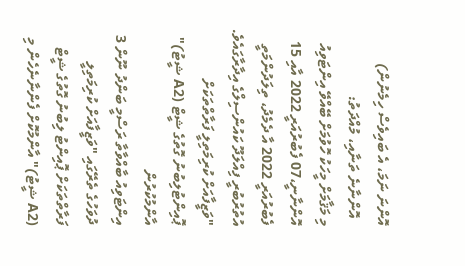އޮންނަ ނަމަ، އެ ބައިވެސް ހިމެނުން)
  އޮންނާނެ ތަނާއި، މުއްދަތު:
މި މަޤާމަށް މީހަކު ހޮވުމަށް ބޭއްވޭ އިންޓަވިއު އޮންނާނީ،07 ފެބުރުއަރީ 2022 އާއި 15 ފެބުރުއަރީ 2022 އާ ދެމެދު، ތިލަދުންމަތީ އުތުރުބުރީ ފިއްލަދޫ ކައުންސިލްގެ އިދާރާގައެވެ.
"ވަޒީފާއަށް ކުރިމަތިލީ ފަރާތްތަކަށް ޕޮއިންޓުލިބުނު ގޮތުގެ ޝީޓް (A2 ޝީޓު)" އާންމުކުރުން
އިންޓަވިއު ބާއްވާތާ ރަސްމީ ބަންދު ނޫން 3 ދުވަހުގެ ތެރޭގައި "ވަޒީފާއަށް ކުރިމަތިލީ ފަރާތްތަކަށް ޕޮއިންޓު ލިބުނު ގޮތުގެ ޝީޓް (A2 ޝީޓު)" އާންމުކޮށް ފެންނާނެހެން މި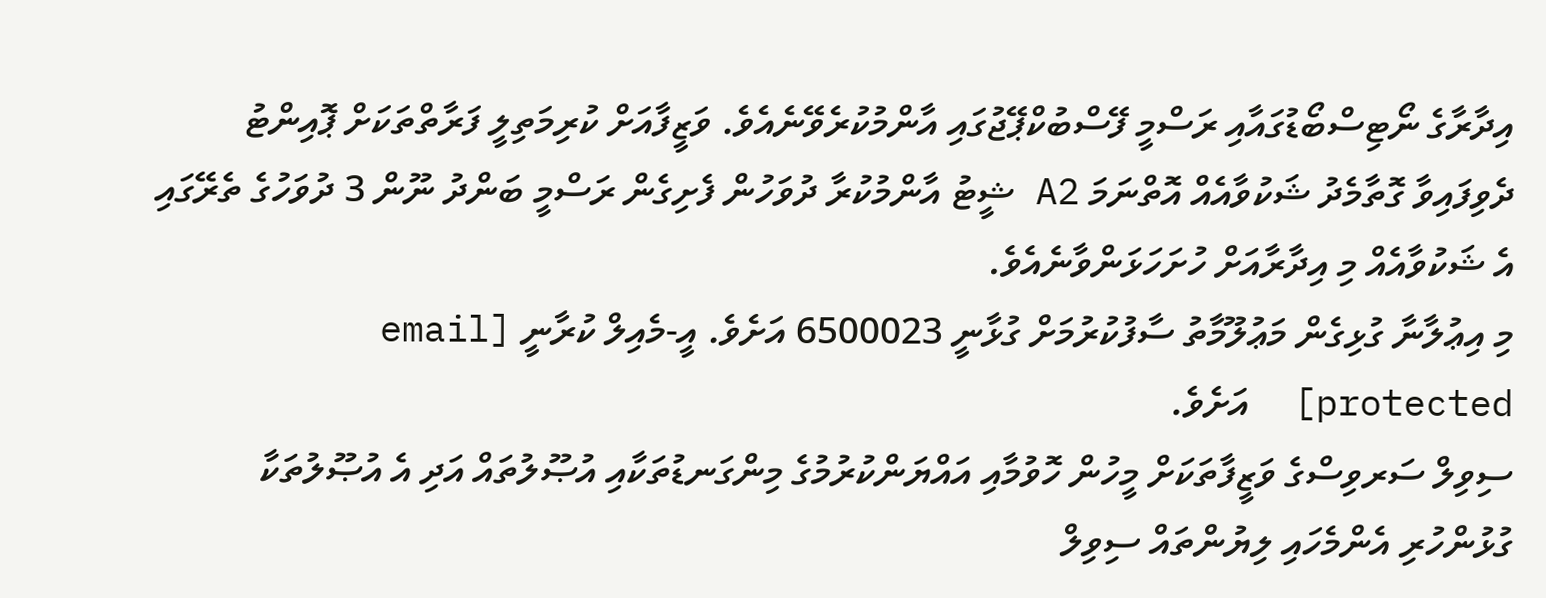އިދާރާގެ ނޯޓިސްބޯޑުގައާއި ރަސްމީ ފޭސްބުކްޕޭޖުގައި އާންމުކުރެވޭނެއެވެ. ވަޒީފާއަށް ކުރިމަތިލީ ފަރާތްތަކަށް ޕޮއިންޓު ދެވިފައިވާ ގޮތާމެދު ޝަކުވާއެއް އޮތްނަމަ A2 ޝީޓު އާންމުކުރާ ދުވަހުން ފެށިގެން ރަސްމީ ބަންދު ނޫން 3 ދުވަހުގެ ތެރޭގައި އެ ޝަކުވާއެއް މި އިދާރާއަށް ހުށަހަޅަންވާނެއެވެ.
މި އިޢުލާނާ ގުޅިގެން މަޢުލޫމާތު ސާފުކުރުމަށް ގުޅާނީ 6500023 އަށެވެ. އީ-މެއިލް ކުރާނީ [email protected]  އަށެވެ.
ސިވިލް ސަރވިސްގެ ވަޒީފާތަކަށް މީހުން ހޮވުމާއި އައްޔަންކުރުމުގެ މިންގަނޑުތަކާއި އުޞޫލުތައް އަދި އެ އުޞޫލުތަކާ ގުޅުންހުރި އެންމެހައި ލިޔުންތައް ސިވިލް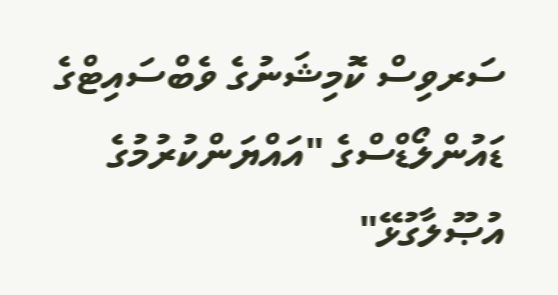ސަރވިސް ކޮމިޝަނުގެ ވެބްސައިޓްގެ ޑައުންލޯޑްސްގެ "އައްޔަންކުރުމުގެ އުޞޫލާގުޅޭ"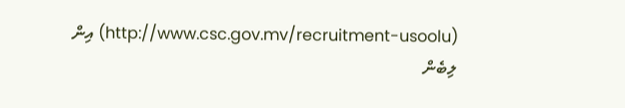(http://www.csc.gov.mv/recruitment-usoolu) އިން ލިބެން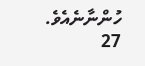ހުންނާނެއެވެ.
27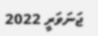ޖަނަވަރީ 2022